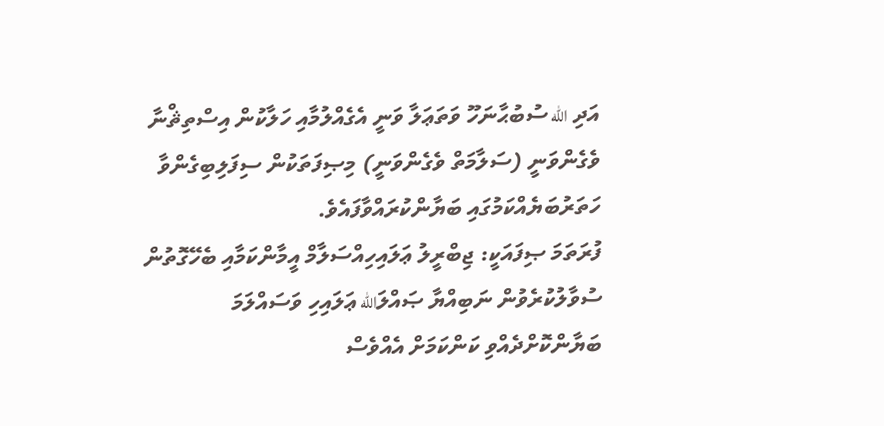އަދި الله ސުބުޙާނަހޫ ވަތަޢަލާ ވަނީ އެގެއްލުމާއި ހަލާކުން އިސްތިޘްނާ ވެގެންވަނީ (ސަލާމަތް ވެގެންވަނީ) މިޞިފަތަކުން ސިފަލިބިގެންވާ ހަތަރުބަޔެއްކަމުގައި ބަޔާންކުރައްވާފައެވެ.
ފުރަތަމަ ޞިފައަކީ: ޖިބްރީލު ޢަލައިހިއްސަލާމް އީމާންކަމާއި ބެހޭގޮތުން ސުވާލުކުރެވުން ނަބިއްޔާ ޞައްލަالله ޢަލައިހި ވަސައްލަމަ ބަޔާންކޮށްދެއްވި ކަންކަމަށް އެއްވެސް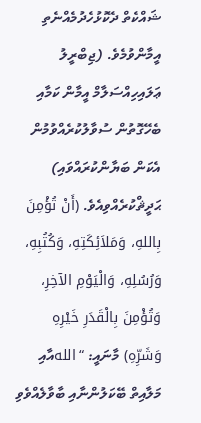ޝައްކެތް ދެކޮޅުހެދުމެއްނެތި އީމާންވުމެވެ. (ޖިބްރީލު ޢަލައިހިއްސަލާމް އީމާން ކަމާއި ބެހޭގޮތުން ސުވާލުކުރެއްވުމުން އެކަން ބަޔާންކުރައްވައި) ޙަދީޘްކުރެއްވިއެވެ. (أَنْ تُؤْمِنَ بِاللهِ، وَمَلاَئِكَتِهِ، وَكُتُبِهِ، وَرُسُلِهِ، وَالْيَوْمِ الآخِرِ، وَتُؤْمِنَ بِالْقَدَرِ خَيْرِهِ وَشَرِّهِ) މާނައީ: “اللهއާއި މަލާއިތް ބޭކަލުންނާއި ބާވާލެއްވެވި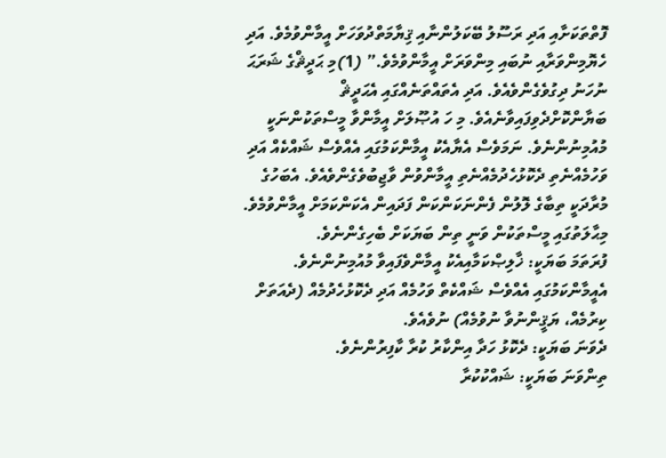ފޮތްތަކަށާއި އަދި ރަސޫލު ބޭކަލުންނާއި ޤިޔާމަތްދުވަހަށް އީމާންވުމެވެ. އަދި ހެޔޮމިންވަރާއި ނުބައި މިންވަރަށް އީމާންވުމެވެ.” (1)މި ޙަދީޘްގެ ޝަރަޙަ ނުހަނު ދިގުވެގެންވެއެވެ. އަދި އެތައްތަނެއްގައި އެޙަދީޘް ބަޔާންކޮށްދެވިފައިވާނެއެވެ. މި ހަ އުޞޫލަށް އީމާންވާ މީސްތަކުންނަކީ މުއުމިނުންނެވެ. ނަމަވެސް އެޔާއެކު އީމާންކަމުގައި އެއްވެސް ޝައްކެއް އަދި ވަހުމެއްނެތި ދެކޮޅުހެދުމެއްނެތި އީމާންވުން ވާޖިބުވެގެންވެއެވެ. އެބަހުގެ މުރާދަކީ ތިބާގެ ލޮލުން ފެންނަކަންކަން ފަދައިން އެކަންކަމަށް އީމާންވުމެވެ. މިޙާލަތުގައި މީސްތަކުން ވަނީ ތިން ބަޔަކަށް ބެހިގެންނެވެ.
ފުރަތަމަ ބަޔަކީ: ޚާލިޞްކަމާއިއެކު އީމާންވެފައިވާ މުއުމިނުންނެވެ. އެއީމާންކަމުގައި އެއްވެސް ޝައްކެތް ވަހުމެއް އަދި ދެކޮޅުހެދުމެއް (ދެއަތަށް ކިރުމެއް، ޔަޤީންނުވާ ނުވުމެއް) ނުވެއެވެ.
ދެވަނަ ބަޔަކީ: ދެކޮޅު ހަދާ އިންކާރު ކުރާ ކާފިރުންނެވެ.
ތިންވަނަ ބަޔަކީ: ޝައްކުކުރާ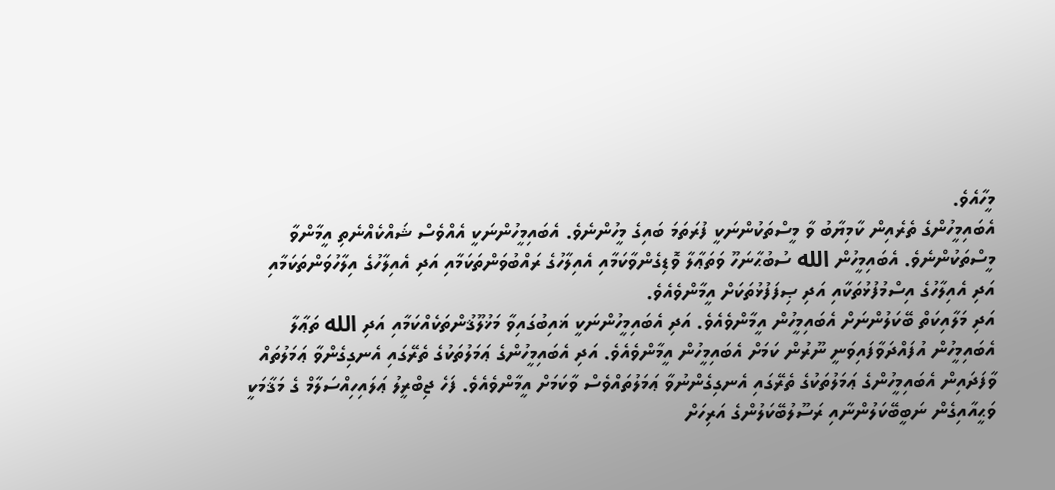މީހާއެވެ.
އެބައިމީހުންގެ ތެރެއިން ކާމިޔާބު ވާ މީސްތަކުންނަކީ ފުރަތަމަ ބައިގެ މީހުންނެވެ. އެބައިމީހުންނަކީ އެއްވެސް ޝައްކެއްނެތި އީމާންވާ މީސްތަކުންނެވެ. އެބައިމީހުން الله ސުބުޙާނަހޫ ވަތަޢާލާ ވޮޑިގެންވާކަމާއި އެއިލާހުގެ ރައްބުވަންތަކަމާއި އަދި އެއިލާހުގެ އިލާހުވަންތަކަމާއި އަދި އެއިލާހުގެ އިސްމުފުޅުތަކާއި އަދި ޞިފަފުޅުތަކަށް އީމާންވެއެވެ.
އަދި މަލާއިކަތް ބޭކަލުންނަށް އެބައިމީހުން އީމާންވެއެވެ. އަދި އެބައިމީހުންނަކީ ޣައިބުގައިވާ މަޚުލޫޤުންތަކެއްކަމާއި އަދި الله ތަޢާލާ އެބައިމީހުން އުފައްދަވާފައިވަނީ ނޫރުން ކަމަށް އެބައިމީހުން އީމާންވެއެވެ. އަދި އެބައިމީހުންގެ ޢަމަލުތަކުގެ ތެރޭގައި އެނގިގެންވާ ޢަމަލުތައް ވާފަދައިން އެބައިމީހުންގެ ޢަމަލުތަކުގެ ތެރޭގައި އެނގިގެންނުވާ ޢަމަލުތައްވެސް ވާކަމަށް އީމާންވެއެވެ. ފަހެ ޖިބްރީލު ޢަލައިހިއްސަލާމް ގެ މަޤާމަކީ ވަޙީއާއިގެން ނަބީބޭކަލުންނާއި ރަސޫލުބޭކަލުންގެ އަރިހަށް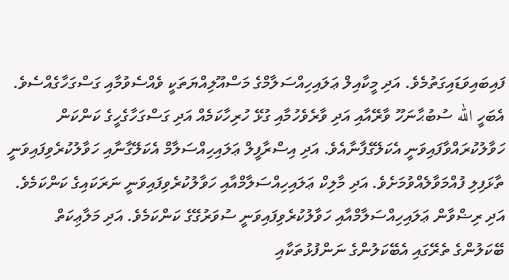ފައިބައިވަޑައިގަތުމެވެ. އަދި މީކާއިލް ޢަލައިހިއްސަލާމްގެ މަސްއޫލިއްޔަތަކީ ވެއްސެވުމާއި ގަސްގަހާގެއްސެވެ. އެބަހީ الله ސުބުޙާނަހޫ ވާރޭއާއި އަދި ވާރެވެހުމާއި ގުޅޭ ހުރިހާކަމެއް އަދި ގަސްގަހާގެހީގެ ކަންކަން ހަވާލުކުރައްވާފައިވަނީ އެކަލޭގެފާނާއެވެ. އަދި އިސްރާފީލް ޢަލައިހިއްސަލާމް އެކަލޭގާނާއި ހަވާލުކުރެވިފައިވަނީ ތާޅަފިލި ފުއްމަވާލެއްވުމަށެވެ. އަދި މާލިކް ޢަލައިހިއްސަލާމްއާއި ހަވާލުކުރެވިފައިވަނީ ނަރަކައިގެ ކަންކަމެވެ. އަދި ރިޟްވާން ޢަލައިހިއްސަލާމްއާއި ހަވާލުކުރެވިފައިވަނީ ސުވަރުގޭގެ ކަންކަމެވެ. އަދި މަލާޢިކަތް ބޭކަލުންގެ ތެރޭގައި އެބޭކަލުންގެ ނަންފުޅުތަކާއި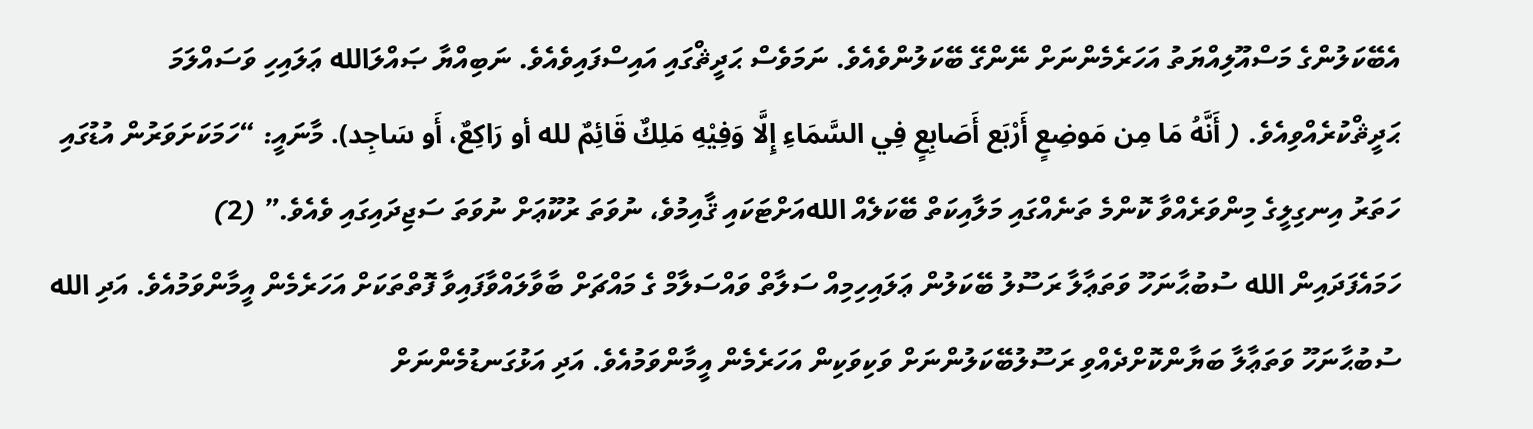އެބޭކަލުންގެ މަސްއޫލިއްޔަތު އަހަރެމެންނަށް ނޭންގޭ ބޭކަލުންވެއެވެ. ނަމަވެސް ޙަދީޘްގައި އައިސްފައިވެއެވެ. ނަބިއްޔާ ޞައްލަالله ޢަލައިހި ވަސައްލަމަ ޙަދީޘްކުރެއްވިއެވެ. ( أَنَّهُ مَا مِن مَوضِعٍ أَرْبَع أَصَابِعٍ فِي السَّمَاءِ إِلَّا وَفِيْهِ مَلِكٌ قَائِمٌ لله أو رَاكِعٌ، أَو سَاجِد). މާނައީ: “ހަމަކަށަވަރުން އުޑުގައި ހަތަރު އިނގިލީގެ މިންވަރެއްވާ ކޮންމެ ތަނެއްގައި މަލާއިކަތް ބޭކަލެއް اللهއަށްޓަކައި ޤާއިމުވެ، ނުވަތަ ރުކޫޢަށް ނުވަތަ ސަޖިދައިގައި ވެއެވެ.” (2)
ހަމައެފަދައިން الله ސުބުޙާނަހޫ ވަތަޢާލާ ރަސޫލު ބޭކަލުން ޢަލައިހިމިއް ސަލާތް ވައްސަލާމް ގެ މައްޗަށް ބާވާލައްވާފައިވާ ފޮތްތަކަށް އަހަރެމެން އީމާންވަމުއެވެ. އަދި الله ސުބުޙާނަހޫ ވަތަޢާލާ ބަޔާންކޮށްދެއްވި ރަސޫލުބޭކަލުންނަށް ވަކިވަކިން އަހަރެމެން އީމާންވަމުއެވެ. އަދި އަޅުގަނޑުމެންނަށް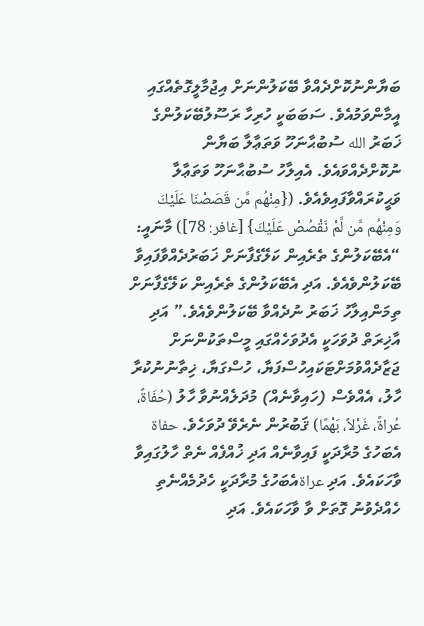ބަޔާންނުކޮށްދެއްވާ ބޭކަލުންނަށް އިޖުމާލީގޮތެއްގައި އީމާންވަމުއެވެ. ސަބަބަކީ ހުރިހާ ރަސޫލުބޭކަލުންގެ ޚަބަރު الله ސުބުޙާނަހޫ ވަތަޢާލާ ބަޔާން ނުކޮށްދެއްވައެވެ. އެއިލާހު ސުބުޙާނަހޫ ވަތަޢާލާ ވަޙީކުރައްވާފައިވެއެވެ. ({مِنْهُم مَّن قَصَصْنَا عَلَيْكَ وَمِنْهُم مَّن لَّمْ نَقْصُصْ عَلَيْكَ} [غافر: 78]) މާނައީ: “އެބޭކަލުންގެ ތެރެއިން ކަލޭގެފާނަށް ޚަބަރުދެއްވާފައިވާ ބޭކަލުންވެއެވެ. އަދި އެބޭކަލުންގެ ތެރެއިން ކަލޭގެފާނަށް ތިމަންއިލާހު ޚަބަރު ނުދެއްވާ ބޭކަލުންވެއެވެ.” އަދި އާޚިރަތް ދުވަހަކީ އެދުވަހެއްގައި މީސްތަކުންނަށް ޖަޒާދެއްވުމަށްޓަކައިހުސްފަޔާ، ހުސްގަޔާ، ޚިތާނުނުކުރާ ހާލު، އެއްވެސް (ހައިވާނެއް) މުދަލެއްނުވާ ހާލު (حُفَاةً، عُراةً، غَرْلاً، بَهْمًا) ޤަބުރުން ނެރެވޭ ދުވަހެވެ. حفاة އެބަހުގެ މުރާދަކީ ފައިވާނެއް އަދި ޚުއްފެއް ނެތް ހާލުގައިވާ ވާހަކައެވެ. އަދި عراةއެބަހުގެ މުރާދަކީ ހެދުމެއްނެތި ހެއްދެވުނު ގޮތަށް ވާ ވާހަކައެވެ. އަދި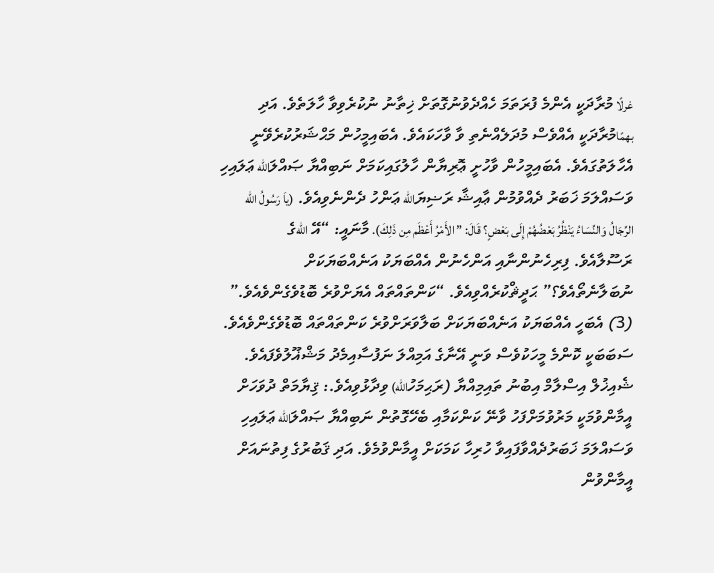غرلًا މުރާދަކީ އެންމެ ފުރަތަމަ ހެއްދެވުނުގޮތަށް ޚިތާނު ނުކުރެވިވާ ހާލަތެވެ. އަދި بهمًاމުރާދަކީ އެއްވެސް މުދަލެއްނެތި ވާ ވާހަކައެވެ. އެބައިމީހުން މަޙްޝަރުކުރެވޭނީ އެހާލަތުގައެވެ. އެބައިމީހުން ވާހުށީ ޢޮރިޔާން ހާލުގައިކަމަށް ނަބިއްޔާ ޞައްލަالله ޢަލައިހި ވަސައްލަމަ ޚަބަރު ދެއްވުމުން ޢާއިޝާ ރަޟިޔަالله ޢަންހު ދެންނެވިއެވެ. (ياَ رَسُولُ الله الرِّجَالُ وَالنِّسَاءُ يَنْظُرُ بَعْضُهُمْ إِلَى بَعْضٍ؟ قَالَ: ”الأَمْرُ أَعْظَم مِن ذَلِكَ). މާނައީ: “އޭ اللهގެ ރަސޫލާއެވެ. ފިރިހެނުންނާއި އަންހެނުން އެއްބަޔަކު އަނެއްބަޔަކަށް ނުބަލާނެތޯއެވެ؟” ޙަދީޘްކުރެއްވިއެވެ. “ކަންތައްތައް އެޔަށްވުރެ ބޮޑުވެގެންވެއެވެ.” (3) އެބަހީ އެއްބަޔަކު އަނެއްބަޔަކަށް ބަލާވަރަށްވުރެ ކަންތައްތައް ބޮޑުވެގެންވެއެވެ. ސަބަބަކީ ކޮންމެ މީހަކުވެސް ވަނީ އޭނާގެ އަމިއްލަ ނަފުސާއިމެދު މަޝްޣޫލުވެފައެވެ.
ޝެއިޚުލް އިސްލާމް އިބުނު ތައިމިއްޔާ (ރަޙިމަހުالله) ވިދާޅުވިއެވެ.: ޤިޔާމަތް ދުވަހަށް އީމާންވުމަކީ މަރުވުމަށްފަހު ވާނޭ ކަންކަމާއި ބެހޭގޮތުން ނަބިއްޔާ ޞައްލަالله ޢަލައިހި ވަސައްލަމަ ޚަބަރުދެއްވާފައިވާ ހުރިހާ ކަމަކަށް އީމާންވުމެވެ. އަދި ޤަބުރުގެ ފިތުނައަށް އީމާންވުން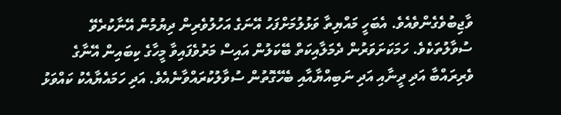ވާޖިބުވެގެންވެއެވެ. އެބަހީ މައްޔިތާ ވަޅުލުމަށްފަހު އޭނަގެ އަހުލުވެރިން ދިޔުމުން އޭނާކުރެވޭ ސުވާލުތަކެވެ. ހަމަކަށަވަރުން ދެމަލާއިކަތް ބޭކަލުން އައިސް މަރުވެފައިވާ މީހާގެ ކިބައިން އޭނާގެ ވެރިރައްބާ އަދި ދީނާއި އަދި ނަބިއްޔާއާއި ބެހޭގޮތުން ސުވާލުކުރައްވާނެއެވެ. އަދި ހަމައެޔާއެކު ކައްވަޅު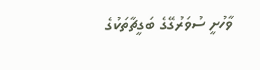ވާހުށީ ސުވަރުގޭގެ ބަގީޗާތަކުގެ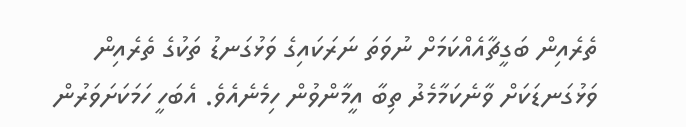ތެރެއިން ބަގީޗާއެއްކަމަށް ނުވަތަ ނަރަކައިގެ ވަޅުގަނޑު ތަކުގެ ތެރެއިން ވަޅުގަނޑަކަށް ވާނެކަމާމެދު ތިބާ އީމާންވުން ހިމެނެއެވެ. އެބަހީ ހަމަކަށަވަރުން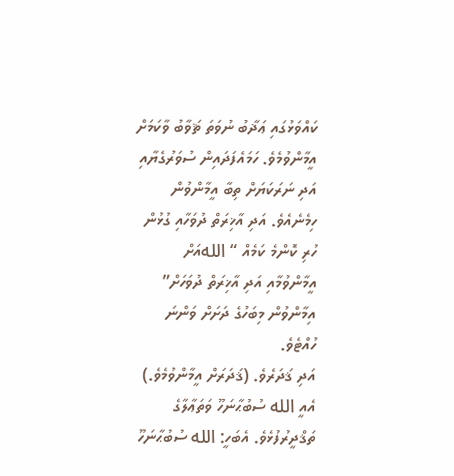ކައްވަޅުގައި ޢަޛާބު ނުވަތަ ޘަވާބު ވާކަމަށް އީމާންވުމެވެ. ހަމައެފަދައިން ސުވަރުގެޔާއި އަދި ނަރަކަޔަށް ތިބާ އީމާންވުން ހިމެނެއެވެ. އަދި އާޚިރަތް ދުވަހާއި ގުޅުން ހުރި ކޮންމެ ކަމެއް “اللهއަށް އީމާންވުމާއި އަދި އާޚިރަތް ދުވަހަށް” އިމާންވުން މިބަހުގެ ދަށަށް ވަންނަ ހުއްޓެވެ.
އަދި ޤަދަރެވެ. (ޤަދަރަށް އީމާންވުމެވެ.) އެއީ الله ސުބުޙާނަހޫ ވަތަޢާލާގެ ތަޤްދީރުފުޅެވެ. އެބަހީ: الله ސުބުޙާނަހޫ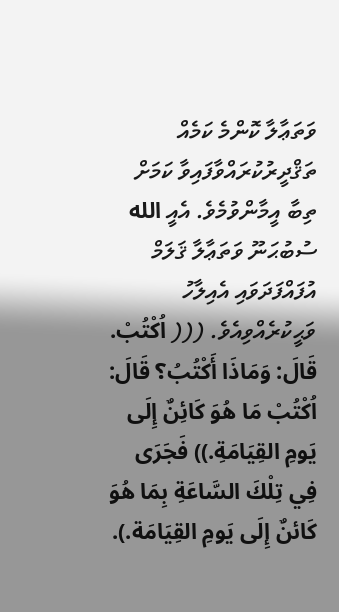ވަތަޢާލާ ކޮންމެ ކަމެއް ތަޤްދީރުކުރައްވާފައިވާ ކަމަށް ތިބާ އީމާންވުމެވެ. އެއީ الله ސުބުޙަނޫ ވަތަޢާލާ ޤަލަމް އުފައްފަދަވައި އެއިލާހު ވަޙީކުރެއްވިއެވެ. ((( اُكْتُبْ. قَالَ: وَمَاذَا أَكْتُبُ؟ قَالَ: اُكْتُبْ مَا هُوَ كَائِنٌ إِلَى يَومِ القِيَامَةِ.)) فَجَرَى فِي تِلْكَ السَّاعَةِ بِمَا هُوَ كَائنٌ إِلَى يَومِ القِيَامَة.).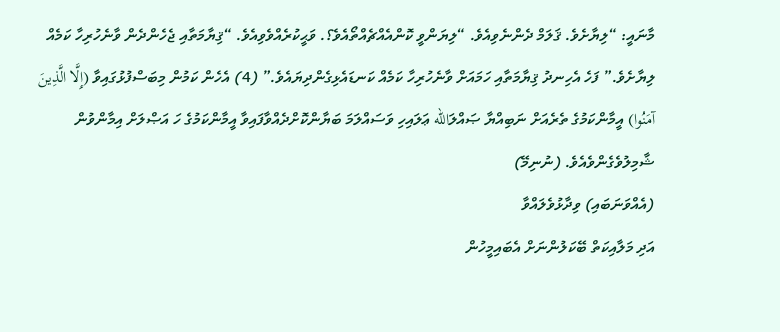މާނައީ: “ލިޔާށެވެ. ޤަލަމް ދެންނެވިއެވެ. “ލިޔަންވީ ކޮންއެއްޗެއްތޯއެވެ؟. ވަޙީކުރެއްވެވިއެވެ. “ޤިޔާމަތާއި ޖެހެންދެން ވާނެހުރިހާ ކަމެއް ލިޔާށެވެ.” ފަހެ އެހިނދު ޤިޔާމަތާއި ހަމައަށް ވާނެހުރިހާ ކަމެއް ކަނޑައެޅިގެންދިޔައެވެ.” (4) އެހެން ކަމުން މިބަސްފުޅުގައިވާ (إِلَّا الَّذِينَ آمَنُوا) އީމާންކަމުގެ ތެރެއަށް ނަބިއްޔާ ޞައްލަالله ޢަލައިހި ވަސައްލަމަ ބަޔާންކޮށްދެއްވާފައިވާ އީމާންކަމުގެ ހަ އަޞްލަށް އިމާންވުން ޝާމިލުވެގެންވެއެވެ. (ނުނިމޭ)
(އެއްވަނަބައި) ވިދާޅުވެލައްވާ
އަދި މަލާއިކަތް ބޭކަލުންނަށް އެބައިމީހުން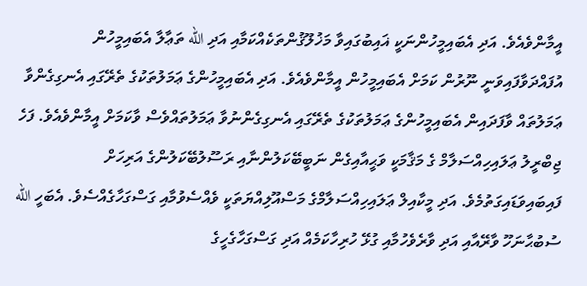އީމާންވެއެވެ. އަދި އެބައިމީހުންނަކީ ޣައިބުގައިވާ މަޚުލޫޤުންތަކެއްކަމާއި އަދި الله ތަޢާލާ އެބައިމީހުން އުފައްދަވާފައިވަނީ ނޫރުން ކަމަށް އެބައިމީހުން އީމާންވެއެވެ. އަދި އެބައިމީހުންގެ ޢަމަލުތަކުގެ ތެރޭގައި އެނގިގެންވާ ޢަމަލުތައް ވާފަދައިން އެބައިމީހުންގެ ޢަމަލުތަކުގެ ތެރޭގައި އެނގިގެންނުވާ ޢަމަލުތައްވެސް ވާކަމަށް އީމާންވެއެވެ. ފަހެ ޖިބްރީލު ޢަލައިހިއްސަލާމް ގެ މަޤާމަކީ ވަޙީއާއިގެން ނަބީބޭކަލުންނާއި ރަސޫލުބޭކަލުންގެ އަރިހަށް ފައިބައިވަޑައިގަތުމެވެ. އަދި މީކާއިލް ޢަލައިހިއްސަލާމްގެ މަސްއޫލިއްޔަތަކީ ވެއްސެވުމާއި ގަސްގަހާގެއްސެވެ. އެބަހީ الله ސުބުޙާނަހޫ ވާރޭއާއި އަދި ވާރެވެހުމާއި ގުޅޭ ހުރިހާކަމެއް އަދި ގަސްގަހާގެހީގެ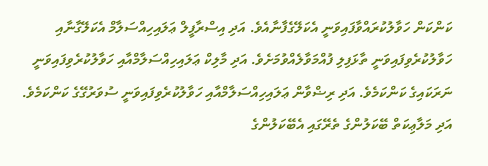ކަންކަން ހަވާލުކުރައްވާފައިވަނީ އެކަލޭގެފާނާއެވެ. އަދި އިސްރާފީލް ޢަލައިހިއްސަލާމް އެކަލޭގާނާއި ހަވާލުކުރެވިފައިވަނީ ތާޅަފިލި ފުއްމަވާލެއްވުމަށެވެ. އަދި މާލިކް ޢަލައިހިއްސަލާމްއާއި ހަވާލުކުރެވިފައިވަނީ ނަރަކައިގެ ކަންކަމެވެ. އަދި ރިޟްވާން ޢަލައިހިއްސަލާމްއާއި ހަވާލުކުރެވިފައިވަނީ ސުވަރުގޭގެ ކަންކަމެވެ. އަދި މަލާޢިކަތް ބޭކަލުންގެ ތެރޭގައި އެބޭކަލުންގެ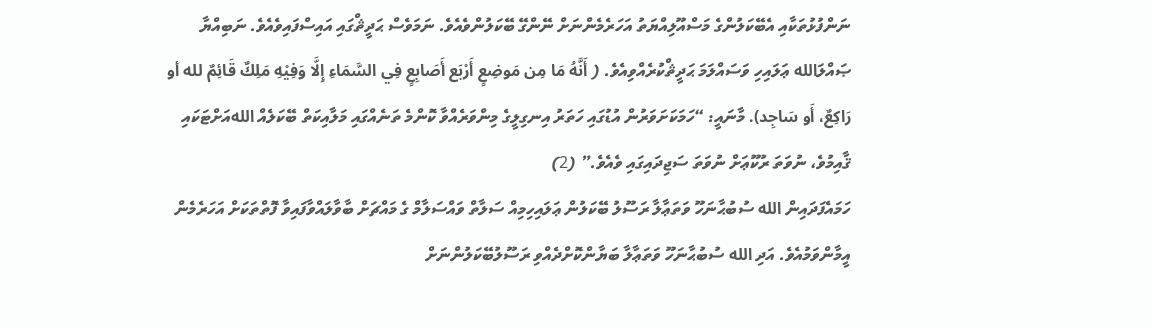ނަންފުޅުތަކާއި އެބޭކަލުންގެ މަސްއޫލިއްޔަތު އަހަރެމެންނަށް ނޭންގޭ ބޭކަލުންވެއެވެ. ނަމަވެސް ޙަދީޘްގައި އައިސްފައިވެއެވެ. ނަބިއްޔާ ޞައްލަالله ޢަލައިހި ވަސައްލަމަ ޙަދީޘްކުރެއްވިއެވެ. ( أَنَّهُ مَا مِن مَوضِعٍ أَرْبَع أَصَابِعٍ فِي السَّمَاءِ إِلَّا وَفِيْهِ مَلِكٌ قَائِمٌ لله أو رَاكِعٌ، أَو سَاجِد). މާނައީ: “ހަމަކަށަވަރުން އުޑުގައި ހަތަރު އިނގިލީގެ މިންވަރެއްވާ ކޮންމެ ތަނެއްގައި މަލާއިކަތް ބޭކަލެއް اللهއަށްޓަކައި ޤާއިމުވެ، ނުވަތަ ރުކޫޢަށް ނުވަތަ ސަޖިދައިގައި ވެއެވެ.” (2)
ހަމައެފަދައިން الله ސުބުޙާނަހޫ ވަތަޢާލާ ރަސޫލު ބޭކަލުން ޢަލައިހިމިއް ސަލާތް ވައްސަލާމް ގެ މައްޗަށް ބާވާލައްވާފައިވާ ފޮތްތަކަށް އަހަރެމެން އީމާންވަމުއެވެ. އަދި الله ސުބުޙާނަހޫ ވަތަޢާލާ ބަޔާންކޮށްދެއްވި ރަސޫލުބޭކަލުންނަށް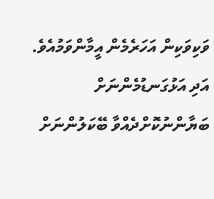ވަކިވަކިން އަހަރެމެން އީމާންވަމުއެވެ. އަދި އަޅުގަނޑުމެންނަށް ބަޔާންނުކޮށްދެއްވާ ބޭކަލުންނަށް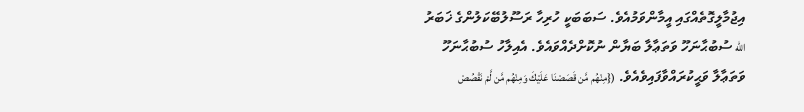އިޖުމާލީގޮތެއްގައި އީމާންވަމުއެވެ. ސަބަބަކީ ހުރިހާ ރަސޫލުބޭކަލުންގެ ޚަބަރު الله ސުބުޙާނަހޫ ވަތަޢާލާ ބަޔާން ނުކޮށްދެއްވައެވެ. އެއިލާހު ސުބުޙާނަހޫ ވަތަޢާލާ ވަޙީކުރައްވާފައިވެއެވެ. ({مِنْهُم مَّن قَصَصْنَا عَلَيْكَ وَمِنْهُم مَّن لَّمْ نَقْصُصْ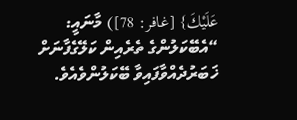عَلَيْكَ} [غافر: 78]) މާނައީ: “އެބޭކަލުންގެ ތެރެއިން ކަލޭގެފާނަށް ޚަބަރުދެއްވާފައިވާ ބޭކަލުންވެއެވެ.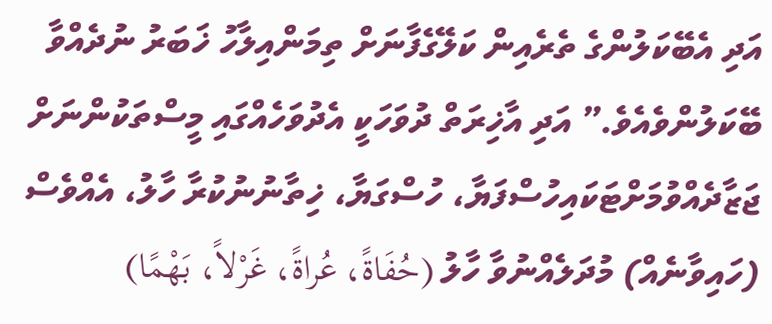އަދި އެބޭކަލުންގެ ތެރެއިން ކަލޭގެފާނަށް ތިމަންއިލާހު ޚަބަރު ނުދެއްވާ ބޭކަލުންވެއެވެ.” އަދި އާޚިރަތް ދުވަހަކީ އެދުވަހެއްގައި މީސްތަކުންނަށް ޖަޒާދެއްވުމަށްޓަކައިހުސްފަޔާ، ހުސްގަޔާ، ޚިތާނުނުކުރާ ހާލު، އެއްވެސް (ހައިވާނެއް) މުދަލެއްނުވާ ހާލު (حُفَاةً، عُراةً، غَرْلاً، بَهْمًا)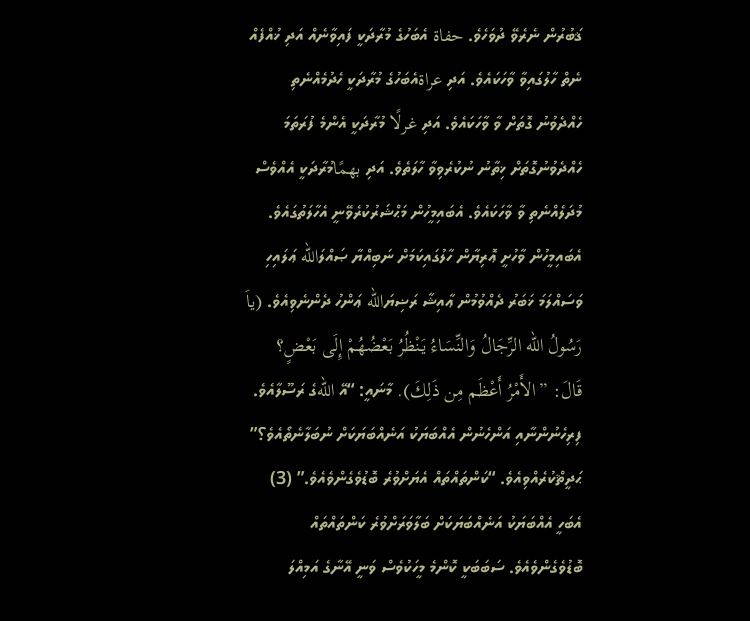ޤަބުރުން ނެރެވޭ ދުވަހެވެ. حفاة އެބަހުގެ މުރާދަކީ ފައިވާނެއް އަދި ޚުއްފެއް ނެތް ހާލުގައިވާ ވާހަކައެވެ. އަދި عراةއެބަހުގެ މުރާދަކީ ހެދުމެއްނެތި ހެއްދެވުނު ގޮތަށް ވާ ވާހަކައެވެ. އަދި غرلًا މުރާދަކީ އެންމެ ފުރަތަމަ ހެއްދެވުނުގޮތަށް ޚިތާނު ނުކުރެވިވާ ހާލަތެވެ. އަދި بهمًاމުރާދަކީ އެއްވެސް މުދަލެއްނެތި ވާ ވާހަކައެވެ. އެބައިމީހުން މަޙްޝަރުކުރެވޭނީ އެހާލަތުގައެވެ. އެބައިމީހުން ވާހުށީ ޢޮރިޔާން ހާލުގައިކަމަށް ނަބިއްޔާ ޞައްލަالله ޢަލައިހި ވަސައްލަމަ ޚަބަރު ދެއްވުމުން ޢާއިޝާ ރަޟިޔަالله ޢަންހު ދެންނެވިއެވެ. (ياَ رَسُولُ الله الرِّجَالُ وَالنِّسَاءُ يَنْظُرُ بَعْضُهُمْ إِلَى بَعْضٍ؟ قَالَ: ”الأَمْرُ أَعْظَم مِن ذَلِكَ). މާނައީ: “އޭ اللهގެ ރަސޫލާއެވެ. ފިރިހެނުންނާއި އަންހެނުން އެއްބަޔަކު އަނެއްބަޔަކަށް ނުބަލާނެތޯއެވެ؟” ޙަދީޘްކުރެއްވިއެވެ. “ކަންތައްތައް އެޔަށްވުރެ ބޮޑުވެގެންވެއެވެ.” (3) އެބަހީ އެއްބަޔަކު އަނެއްބަޔަކަށް ބަލާވަރަށްވުރެ ކަންތައްތައް ބޮޑުވެގެންވެއެވެ. ސަބަބަކީ ކޮންމެ މީހަކުވެސް ވަނީ އޭނާގެ އަމިއްލަ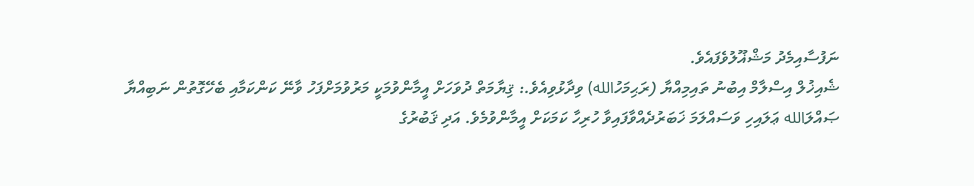ނަފުސާއިމެދު މަޝްޣޫލުވެފައެވެ.
ޝެއިޚުލް އިސްލާމް އިބުނު ތައިމިއްޔާ (ރަޙިމަހުالله) ވިދާޅުވިއެވެ.: ޤިޔާމަތް ދުވަހަށް އީމާންވުމަކީ މަރުވުމަށްފަހު ވާނޭ ކަންކަމާއި ބެހޭގޮތުން ނަބިއްޔާ ޞައްލަالله ޢަލައިހި ވަސައްލަމަ ޚަބަރުދެއްވާފައިވާ ހުރިހާ ކަމަކަށް އީމާންވުމެވެ. އަދި ޤަބުރުގެ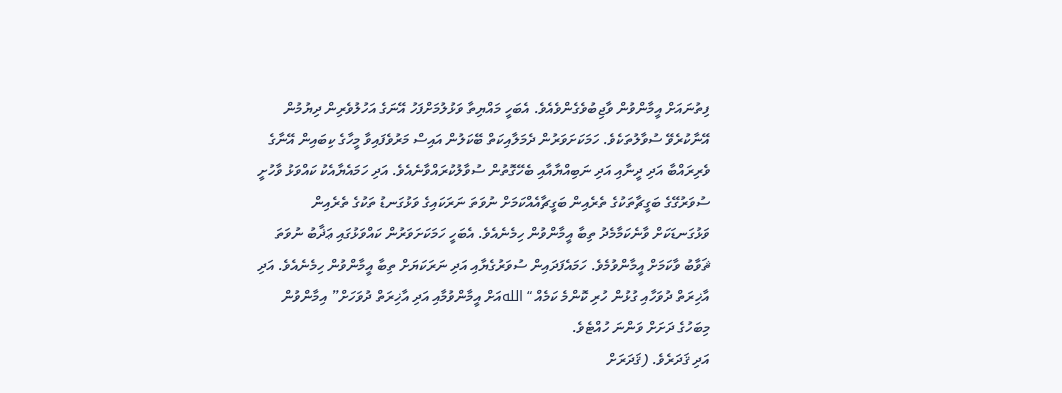ފިތުނައަށް އީމާންވުން ވާޖިބުވެގެންވެއެވެ. އެބަހީ މައްޔިތާ ވަޅުލުމަށްފަހު އޭނަގެ އަހުލުވެރިން ދިޔުމުން އޭނާކުރެވޭ ސުވާލުތަކެވެ. ހަމަކަށަވަރުން ދެމަލާއިކަތް ބޭކަލުން އައިސް މަރުވެފައިވާ މީހާގެ ކިބައިން އޭނާގެ ވެރިރައްބާ އަދި ދީނާއި އަދި ނަބިއްޔާއާއި ބެހޭގޮތުން ސުވާލުކުރައްވާނެއެވެ. އަދި ހަމައެޔާއެކު ކައްވަޅު ވާހުށީ ސުވަރުގޭގެ ބަގީޗާތަކުގެ ތެރެއިން ބަގީޗާއެއްކަމަށް ނުވަތަ ނަރަކައިގެ ވަޅުގަނޑު ތަކުގެ ތެރެއިން ވަޅުގަނޑަކަށް ވާނެކަމާމެދު ތިބާ އީމާންވުން ހިމެނެއެވެ. އެބަހީ ހަމަކަށަވަރުން ކައްވަޅުގައި ޢަޛާބު ނުވަތަ ޘަވާބު ވާކަމަށް އީމާންވުމެވެ. ހަމައެފަދައިން ސުވަރުގެޔާއި އަދި ނަރަކަޔަށް ތިބާ އީމާންވުން ހިމެނެއެވެ. އަދި އާޚިރަތް ދުވަހާއި ގުޅުން ހުރި ކޮންމެ ކަމެއް “اللهއަށް އީމާންވުމާއި އަދި އާޚިރަތް ދުވަހަށް” އިމާންވުން މިބަހުގެ ދަށަށް ވަންނަ ހުއްޓެވެ.
އަދި ޤަދަރެވެ. (ޤަދަރަށް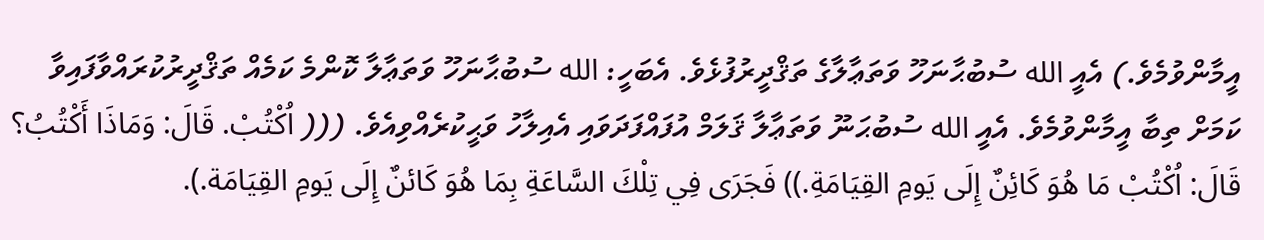އީމާންވުމެވެ.) އެއީ الله ސުބުޙާނަހޫ ވަތަޢާލާގެ ތަޤްދީރުފުޅެވެ. އެބަހީ: الله ސުބުޙާނަހޫ ވަތަޢާލާ ކޮންމެ ކަމެއް ތަޤްދީރުކުރައްވާފައިވާ ކަމަށް ތިބާ އީމާންވުމެވެ. އެއީ الله ސުބުޙަނޫ ވަތަޢާލާ ޤަލަމް އުފައްފަދަވައި އެއިލާހު ވަޙީކުރެއްވިއެވެ. ((( اُكْتُبْ. قَالَ: وَمَاذَا أَكْتُبُ؟ قَالَ: اُكْتُبْ مَا هُوَ كَائِنٌ إِلَى يَومِ القِيَامَةِ.)) فَجَرَى فِي تِلْكَ السَّاعَةِ بِمَا هُوَ كَائنٌ إِلَى يَومِ القِيَامَة.).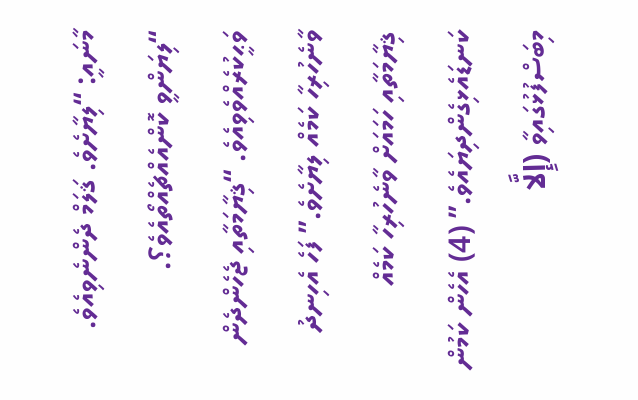މާނައީ: “ލިޔާށެވެ. ޤަލަމް ދެންނެވިއެވެ. “ލިޔަންވީ ކޮންއެއްޗެއްތޯއެވެ؟. ވަޙީކުރެއްވެވިއެވެ. “ޤިޔާމަތާއި ޖެހެންދެން ވާނެހުރިހާ ކަމެއް ލިޔާށެވެ.” ފަހެ އެހިނދު ޤިޔާމަތާއި ހަމައަށް ވާނެހުރިހާ ކަމެއް ކަނޑައެޅިގެންދިޔައެވެ.” (4) އެހެން ކަމުން މިބަސްފުޅުގައިވާ (إِلَّا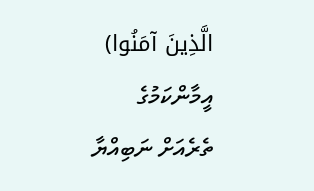الَّذِينَ آمَنُوا) އީމާންކަމުގެ ތެރެއަށް ނަބިއްޔާ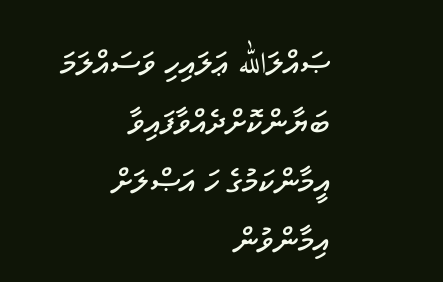ޞައްލަالله ޢަލައިހި ވަސައްލަމަ ބަޔާންކޮށްދެއްވާފައިވާ އީމާންކަމުގެ ހަ އަޞްލަށް އިމާންވުން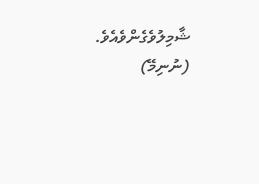ޝާމިލުވެގެންވެއެވެ. (ނުނިމޭ)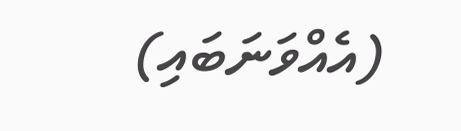(އެއްވަނަބައި)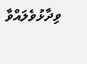ވިދާޅުވެލައްވާ